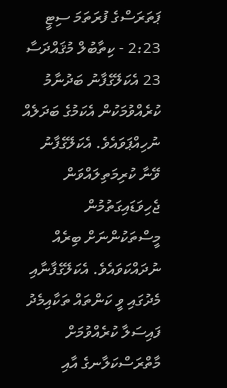ޕަތަރަސްގެ ފުރަތަމަ ސިޓީ 2:23 - ކިތާބުލް މުޤައްދަސާ
23 އެކަލޭގެފާނު ބަދުނާމު ކުރެއްވުމަކުން އެކަމުގެ ބަދަލެއް ނުހިއްޕަވައެވެ. އެކަލޭގެފާނު ވޭނާ ކުރިމަތިލައްވަން ޖެހިވަޑައިގަތުމުން މީސްތަކުންނަށް ބިރެއް ނުދައްކަވައެވެ. އެކަލޭގެފާނާއި މެދުގައި ވީ ކަންތައް ތަކާއިމެދު ފައިސަލާ ކުރެއްވުމަށް މާތްރަސްކަލާނގެ އާއި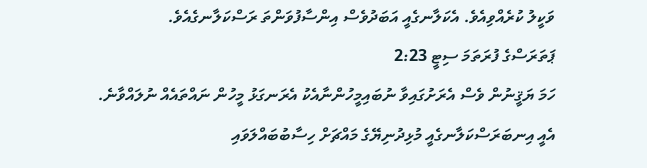ވަކީލު ކުރެއްވިއެވެ. އެކަލާނގެއީ އަބަދުވެސް އިންސާފުވަންތަ ރަސްކަލާނގެއެވެ.
ޕަތަރަސްގެ ފުރަތަމަ ސިޓީ 2:23
ހަމަ ޔަޤީނުން ވެސް އެރަށުގައިވާ ނުބައިމީހުންނާއެކު އެރަނގަޅު މީހުން ނައްތައެއް ނުލައްވާނެ. އެއީ އިނބަރަސްކަލާނގެއީ މުޅިދުނިޔޭގެ މައްޗަށް ހިސާބުބައްލަވައި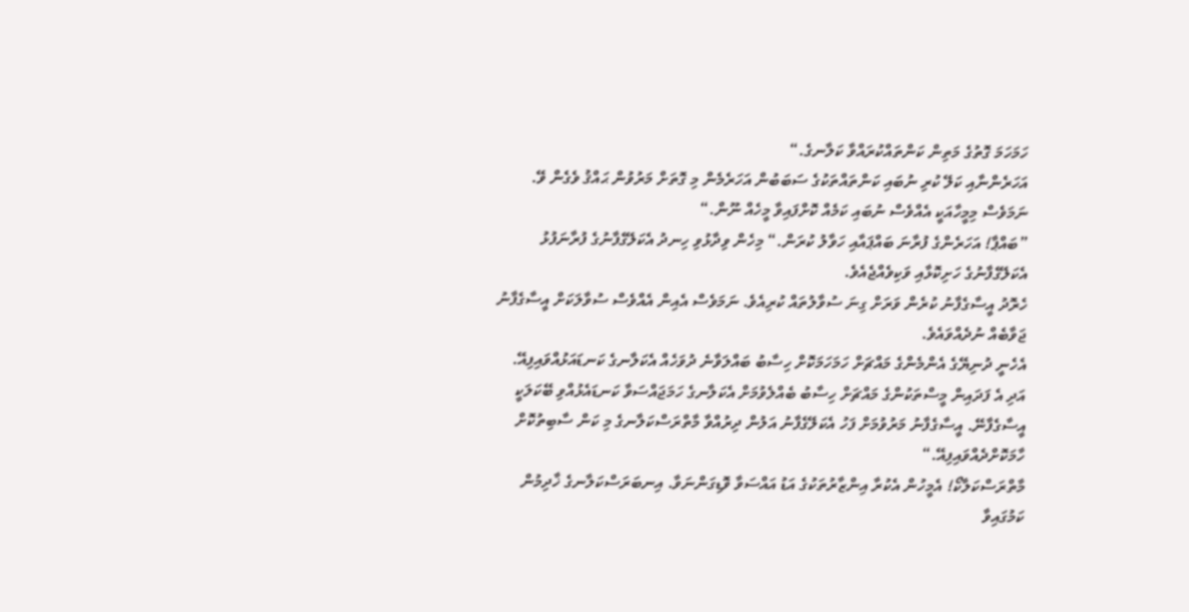ހަމަހަމަ ގޮތުގެ މަތިން ކަންތައްކުރައްވާ ކަލާނގެ.“
އަހަރެންނާއި ކަލޭ ކުރި ނުބައި ކަންތައްތަކުގެ ސަބަބުން އަހަރެމެން މި ގޮތަށް މަރުވުން ޙައްޤު ވެގެން ވޭ. ނަމަވެސް މިމީހާއަކީ އެއްވެސް ނުބައި ކަމެއް ކޮށްފައިވާ މީހެއް ނޫން.“
”ބައްޕާ! އަހަރެންގެ ފުރާނަ ބައްޕައާއި ހަވާލު ކުރަން.“ މިހެން ވިދާޅުވި ހިނދު އެކަލޭގެފާނުގެ ފުރާނަފުޅު އެކަލޭގެފާނުގެ ހަށިކޮޅާއި ވަކިވެއްޖެއެވެ.
ހެރޮދު އީސާގެފާނު ކުރެން ވަރަށް ގިނަ ސުވާލުތައް ކުރިއެވެ. ނަމަވެސް އެއިން އެއްވެސް ސުވާލަކަށް އީސާގެފާނު ޖަވާބެއް ނުދެއްވައެވެ.
އެހެނީ ދުނިޔޭގެ އެންމެންގެ މައްޗަށް ހަމަހަމަކޮށް ހިސާބު ބައްލަވާނެ ދުވަހެއް އެކަލާނގެ ކަނޑައަޅުއްވައިފިއޭ. އަދި އެ ފަދައިން މީސްތަކުންގެ މައްޗަށް ހިސާބު ބެއްލެވުމަށް އެކަލާނގެ ހަމަޖައްސަވާ ކަނޑައެޅުއްވި ބޭކަލަކީ އީސާގެފާނޭ. އީސާގެފާނު މަރުވުމަށް ފަހު އެކަލޭގެފާނު އަލުން ދިރުއްވާ މާތްރަސްކަލާނގެ މި ކަން ސާބިތުކޮށް ހާމަކޮށްދެއްވައިފިއޭ.“
މާތްރަސްކަލާކޯ! އެމީހުން އެކުރާ އިންޒާރުތަކުގެ އަޑު އައްސަވާ ވޮޑިގަންނަވާ. އިނބަރަސްކަލާނގެ ޚާދިމުން ކަމުގައިވާ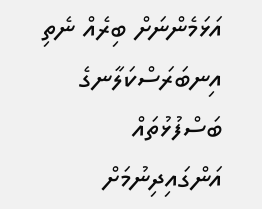އަޅަމެންނަށް ބިރެއް ނެތި އިނބަރަސްކަލާނގެ ބަސްފުޅުތައް އަންގައިދިނުމަށް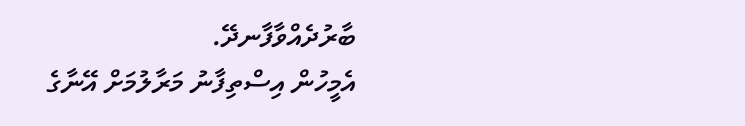ބާރުދެއްވާފާނދޭ.
އެމީހުން އިސްތިފާނު މަރާލުމަށް އޭނާގެ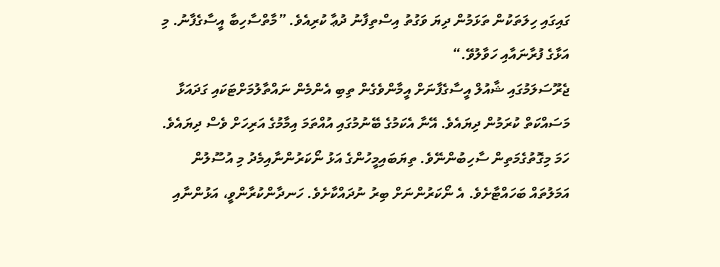ގައިގައި ހިލަތަކުން ތަޅަމުން ދިޔަ ވަގުތު އިސްތިފާނު ދުޢާ ކުރިއެވެ. ”މާތްސާހިބާ އީސާގެފާނު. މި އަޅާގެ ފުރާނައާއި ހަވާލުވޭ.“
ޖެރޫސަލަމުގައި ޝާއުލް އީސާގެފާނަށް އީމާންވެގެން ތިބި އެންމެން ނައްތާލުމަށްޓަކައި ގަދައަޅާ މަސައްކަތް ކުރަމުން ދިޔައެވެ. އޭނާ އެކަމުގެ ބޭނުމުގައި އުއްތަމަ އިމާމުގެ އަރިހަށް ވެސް ދިޔައެވެ.
ހަމަ މިގޮތުގެމަތިން ސާހިބުންނޭވެ. ތިޔަބައިމީހުންގެ އަޅު ނޯކަރުންނާއިމެދު މި އުސޫލުން އަމަލުތައް ބަހައްޓާށެވެ. އެ ނޯކަރުންނަށް ބިރު ނުދައްކާށެވެ. ހަނދާންކުރާންވީ، އަޅުންނާއި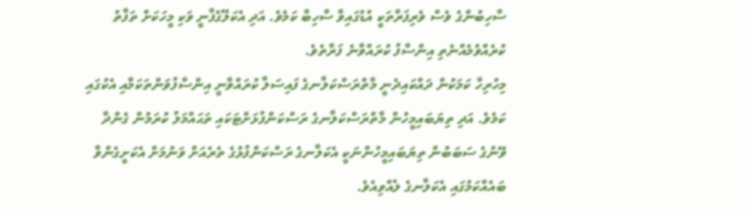ސާހިބުންގެ ވެސް ވެރިފަރާތަކީ އުޑުގައިވާ ސާހިބާ ކަމެވެ. އަދި އެކަލޭގެފާނީ ވަކި މީހަކަށް ތަފާތު ކުރެއްވުމެއްނެތި އިންސާފު ކުރައްވާނެ ފަރާތެވެ.
މިހުރިހާ ކަމަކުން ދައްކައިދެނީ މާތްރަސްކަލާނގެ ފައިސަލާ ކުރައްވާނީ އިންސާފުވަންތަކަމާއި އެކުގައި ކަމެވެ. އަދި ތިޔަބައިމީހުން މާތްރަސްކަލާނގެ ރަސްކަންފުޅަށްޓަކައި ތަޙައްމަލު ކުރަމުން ގެންދާ ވޭނުގެ ސަބަބުން ތިޔަބައިމީހުންނަކީ އެކަލާނގެ ރަސްކަންފުޅުގެ ތެރެއަށް ވަނުމަށް އެކަށީގެންވާ ބައެއްކަމުގައި އެކަލާނގެ ލެއްވިއެވެ.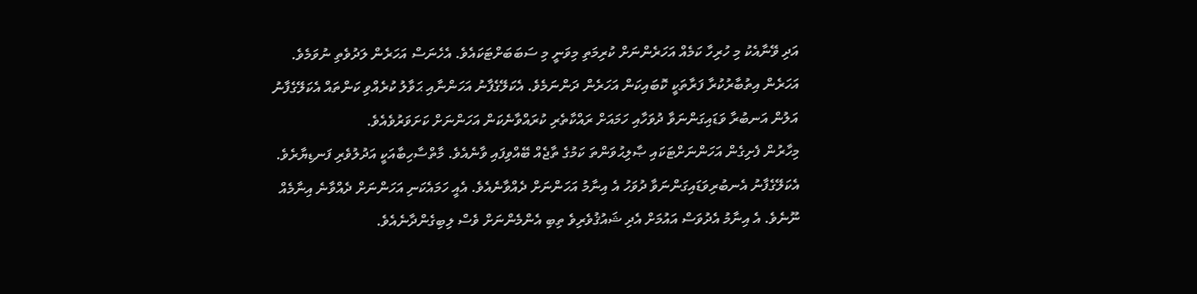އަދި ވޭނާއެކު މި ހުރިހާ ކަމެއް އަހަރެންނަށް ކުރިމަތި މިވަނީ މި ސަބަބަށްޓަކައެވެ. އެހެނަސް އަހަރެން ލަދުވެތި ނުވަމެވެ. އަހަރެން އިތުބާރުކުރާ ފަރާތަކީ ކޮބައިކަން އަހަރެން ދަންނަމެވެ. އެކަލޭގެފާނު އަހަންނާއި ޙަވާލު ކުރެއްވި ކަންތައް އެކަލޭގެފާނު އަލުން އަނބުރާ ވަޑައިގަންނަވާ ދުވަހާއި ހަމައަށް ރައްކާތެރި ކުރައްވާނެކަން އަހަންނަށް ކަށަވަރުވެއެވެ.
މިހާރުން ފެށިގެން އަހަންނަށްޓަކައި ޞާލިޙުވަންތަ ކަމުގެ ތާޖެއް ބޭއްވިފައި ވާނެއެވެ. މާތްސާހިބާއަކީ އަދުލުވެރި ފަނޑިޔާރެވެ. އެކަލޭގެފާނު އެނބުރިވަޑައިގަންނަވާ ދުވަހު އެ އިނާމު އަހަންނަށް ދެއްވާނެއެވެ. އެއީ ހަމައެކަނި އަހަންނަށް ދެއްވާނެ އިނާމެއް ނޫނެވެ. އެ އިނާމު އެދުވަސް އައުމަށް އެދި ޝައުޤުވެރިވެ ތިބި އެންމެންނަށް ވެސް ލިބިގެންދާނެއެވެ.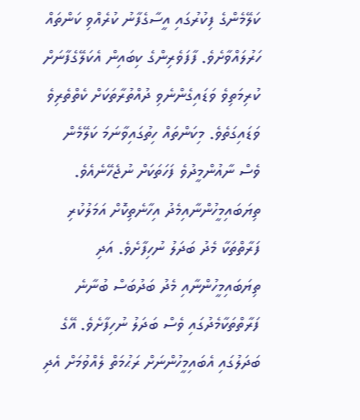ކަލޭމެންގެ ފިކުރުގައި އީސާގެފާނު ކުރެއްވި ކަންތައް ހަރުލައްވާށެވެ. ފާފަވެރިންގެ ކިބައިން އެކަލޭގެފާނަށް ކުރިމަތިވެ ވަޑައިގެންނެވި ދުއްތުރާތަކަށް ކެތްތެރިވެ ވަޑައިގަތެވެ. މިކަންތައް ހިތުގައިވާނަމަ ކަލޭމެން ވެސް ނާއުންމީދުވެ ފަހަތަކަށް ނުޖެހޭނެއެވެ.
ތިޔަބައިމީހުންނާއިމެދު އިހާނެތިކޮށް އަމަލުކުރި ފަރާތްތަކާ މެދު ބަދަލު ނުހިފާށެވެ. އަދި ތިޔަބައިމީހުންނާއި މެދު ބަދުބަސް ބުނާނެ ފަރާތްތަކާމެދުގައި ވެސް ބަދަލު ނުހިފާށެވެ. އޭގެ ބަދަލުގައި އެބައިމީހުންނަށް ރަޙުމަތް ލެއްވުމަށް އެދި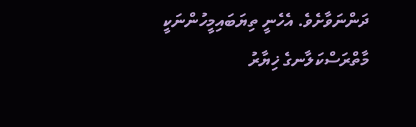ދަންނަވާށެވެ. އެހެނީ ތިޔަބައިމީހުންނަކީ މާތްރަސްކަލާނގެ ޚިޔާރު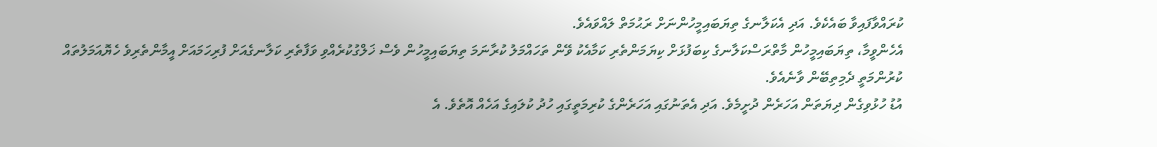ކުރައްވާފައިވާ ބައެކެވެ. އަދި އެކަލާނގެ ތިޔަބައިމީހުންނަށް ރަޙުމަތް ލައްވައެވެ.
އެހެންވީމާ، ތިޔަބައިމީހުން މާތްރަސްކަލާނގެ ކިބަފުޅަށް ކިޔަމަންތެރި ކަމާއެކު ވޭން ތަހައްމަލު ކުރާނަމަ ތިޔަބައިމީހުން ވެސް ޚަލްގުކުރެއްވި ވަފާތެރި ކަލާނގެއަށް ފުރިހަމައަށް އީމާންތެރިވެ ހެޔޮއަމަލުތައް ކުރުންމަތީ ދެމިތިބޭން ވާނެއެވެ.
އުޑު ހުޅުވިގެން ދިޔަތަން އަހަރެން ދުށީމެވެ. އަދި އެތަނުގައި އަހަރެންގެ ކުރިމަތީގައި ހުދު ކުލައިގެ އަހެއް އޮތެވެ. އެ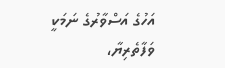އަހުގެ އަސްވާރުގެ ނަމަކީ ވަފާތެރިޔާ،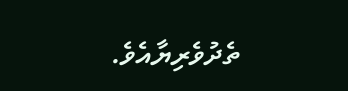ތެދުވެރިޔާއެވެ.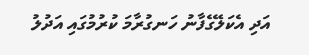އަދި އެކަލޭގެފާނު ހަނގުރާމަ ކުރުމުގައި އަދުލު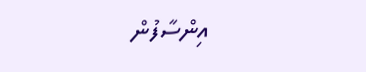އިންސާފުން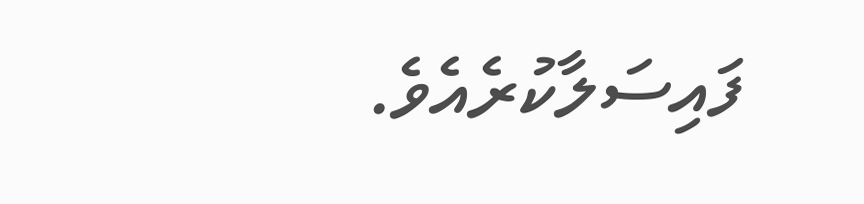ފައިސަލާކުރެއެވެ.